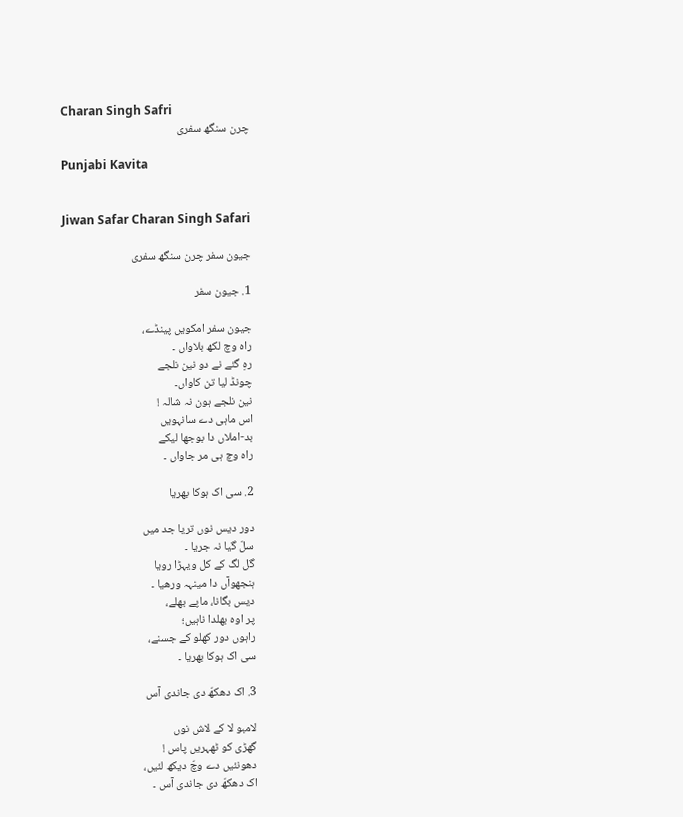Charan Singh Safri
چرن سنگھ سفری

Punjabi Kavita


Jiwan Safar Charan Singh Safari

جیون سفر چرن سنگھ سفری

1. جیون سفر

جیون سفر امکویں پینڈے،
راہ وچ لکھ بلاواں ۔
رہِ گئے نے دو نین نلجے
چونڈ لیا تن کاواں۔
نین نلجے ہون نہ شالہ !
اس ماہی دے سانہویں
بد-املاں دا بوجھا لیکے
راہ وچ ہی مر جاواں ۔

2. سی اک ہوکا بھریا

دور دیس نوں تریا جد میں
سلّ گیا نہ جریا ۔
گل لگ کے کل ویہڑا رویا
ہنجھوآں دا مینہہ ورھیا ۔
دیس بگانا، ماپے بھلے،
پر اوہ بھلدا ناہیں؛
راہوں دور کھلو کے جسنے،
سی اک ہوکا بھریا ۔

3. اک دھکھّ دی جاندی آس

لامبو لا کے لاش نوں
گھڑی کو ٹھہریں پاس !
دھونئیں دے وچّ دیکھ لئیں،
اک دھکھّ دی جاندی آس ۔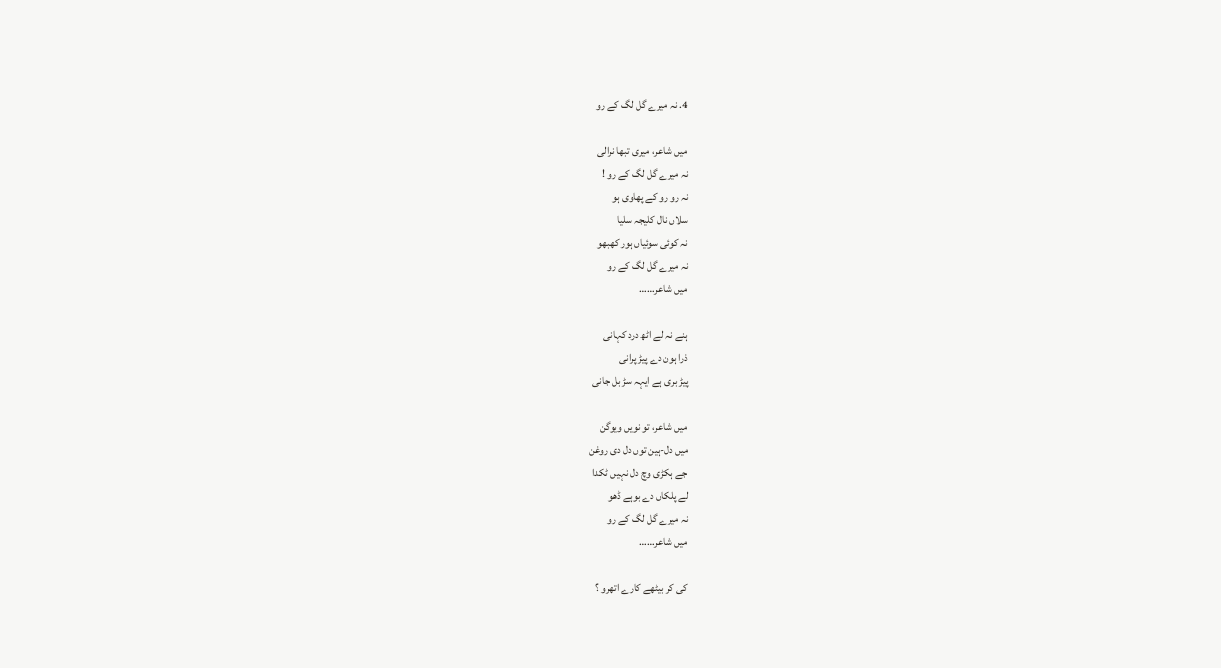4. نہ میرے گل لگ کے رو

میں شاعر، میری تبھا نرالی
نہ میرے گل لگ کے رو !
نہ رو رو کے پھاوی ہو
سلاں نال کلیجہ سلیا
نہ کوئی سوئیاں ہور کھبھو
نہ میرے گل لگ کے رو
میں شاعر……

ہنے نہ لے اٹھ درد کہانی
ذرا ہون دے پیڑ پرانی
پیڑ بری ہے ایہہ سڑ بل جانی

میں شاعر، تو نویں ویوگن
میں دل-ہین توں دل دی روغن
جے ہکڑی وچ دل نہیں ٹکدا
لے پلکاں دے بوہے ڈھو
نہ میرے گل لگ کے رو
میں شاعر……

کی کر بیٹھے کارے اتھرو ؟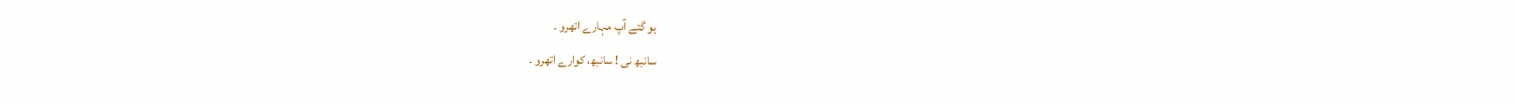ہو گئے آپ مہارے اتھرو ۔
سانبھ نی ! سانبھ، کوارے اتھرو ۔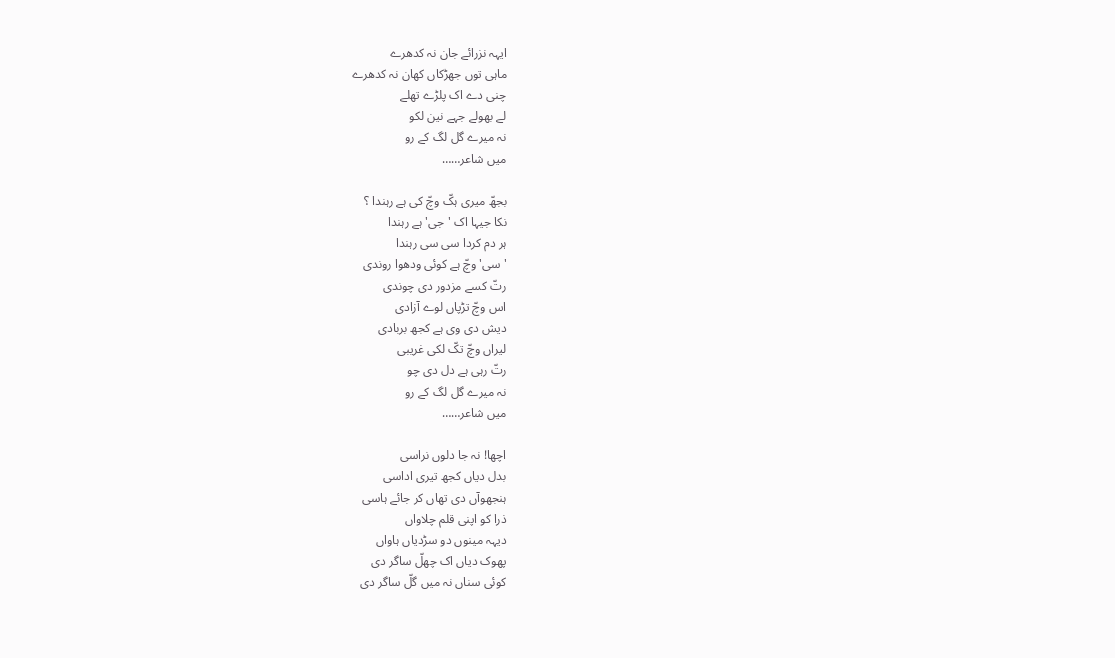ایہہ نزرائے جان نہ کدھرے
ماہی توں جھڑکاں کھان نہ کدھرے
چنی دے اک پلڑے تھلے
لے بھولے جہے نین لکو
نہ میرے گل لگ کے رو
میں شاعر……

بجھّ میری ہکّ وچّ کی ہے رہندا ؟
نکا جیہا اک 'جی' ہے رہندا
ہر دم کردا سی سی رہندا
'سی' وچّ ہے کوئی ودھوا روندی
رتّ کسے مزدور دی چوندی
اس وچّ تڑپاں لوے آزادی
دیش دی وی ہے کجھ بربادی
لیراں وچّ تکّ لکی غریبی
رتّ رہی ہے دل دی چو
نہ میرے گل لگ کے رو
میں شاعر……

اچھا! نہ جا دلوں نراسی
بدل دیاں کجھ تیری اداسی
ہنجھوآں دی تھاں کر جائے ہاسی
ذرا کو اپنی قلم چلاواں
دیہہ مینوں دو سڑدیاں ہاواں
پھوک دیاں اک چھلّ ساگر دی
کوئی سناں نہ میں گلّ ساگر دی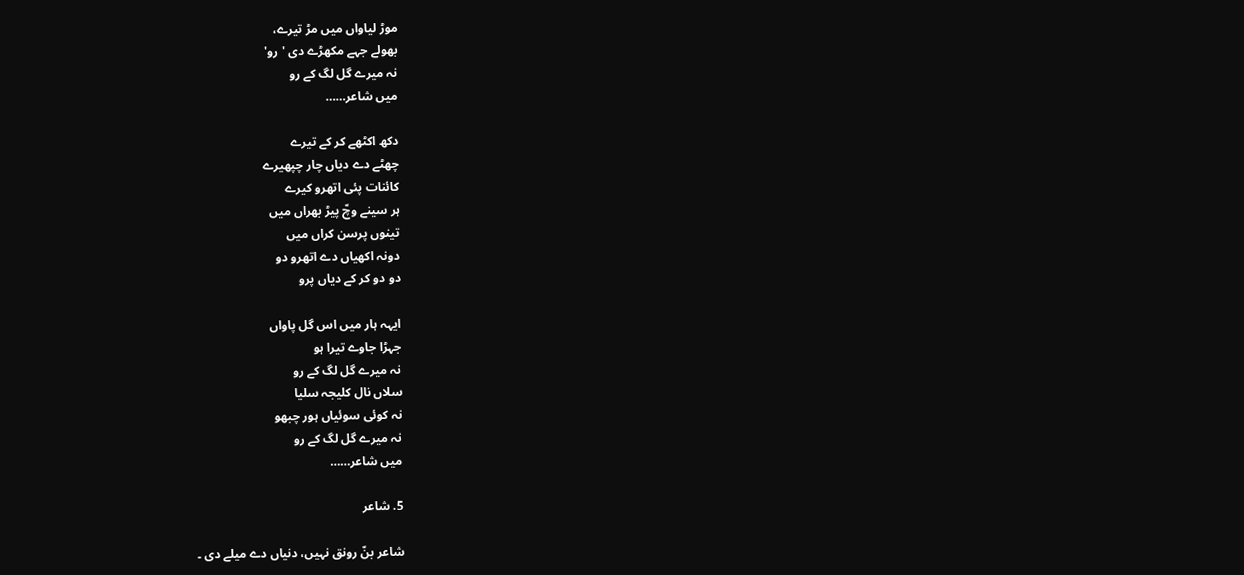موڑ لیاواں میں مڑ تیرے،
بھولے جہے مکھڑے دی 'رو'
نہ میرے گل لگ کے رو
میں شاعر……

دکھ اکٹھے کر کے تیرے
چھٹے دے دیاں چار چپھیرے
کائنات پئی اتھرو کیرے
ہر سینے وچّ پیڑ بھراں میں
تینوں پرسن کراں میں
دونہ اکھیاں دے اتھرو دو
دو دو کر کے دیاں پرو

ایہہ ہار میں اس گل پاواں
جہڑا جاوے تیرا ہو
نہ میرے گل لگ کے رو
سلاں نال کلیجہ سلیا
نہ کوئی سوئیاں ہور چبھو
نہ میرے گل لگ کے رو
میں شاعر……

5. شاعر

شاعر بنّ رونق نہیں، دنیاں دے میلے دی ۔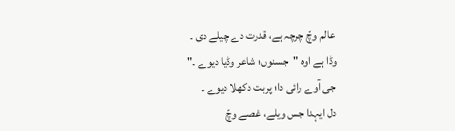عالم وچّ چرچہ ہے، قدرت دے چیلے دی ۔
وڈا ہے اوہ "جسنوں؛ شاعر وڈیا دیوے ۔"
جی آوے رائی دا؛ پربت دکھلا دیوے ۔
دل ایہدا جس ویلے، غصے وچّ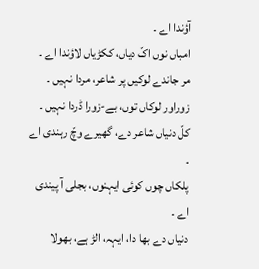آؤندا اے ۔
امباں نوں اکّ دیاں، ککڑیاں لاؤندا اے ۔
مر جاندے لوکیں پر شاعر، مردا نہیں ۔
زوراور لوکاں توں، بے-زورا ڈردا نہیں ۔
کلّ دنیاں شاعر دے، گھیرے وچّ رہندی اے ۔
پلکاں چوں کوئی ایہنوں، بجلی آ پیندی اے ۔
دنیاں دے بھا دا، ایہہ، الڑ ہے، بھولا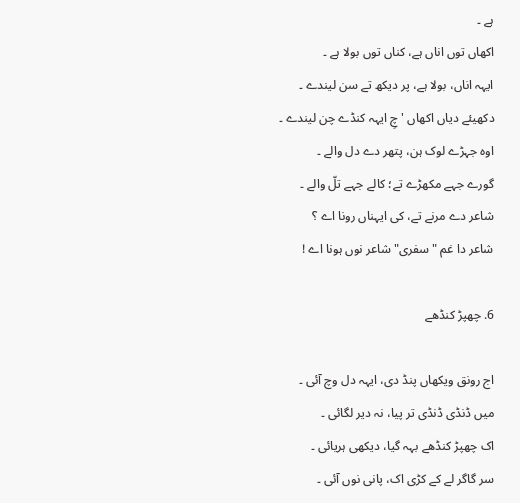ہے ۔
اکھاں توں اناں ہے، کناں توں بولا ہے ۔
ایہہ اناں، بولا ہے، پر دیکھ تے سن لیندے ۔
دکھیئے دیاں اکھاں 'چِ ایہہ کنڈے چن لیندے ۔
اوہ جہڑے لوک ہن، پتھر دے دل والے ۔
گورے جہے مکھڑے تے؛ کالے جہے تلّ والے ۔
شاعر دے مرنے تے، کی ایہناں رونا اے ؟
شاعر دا غم "سفری" شاعر نوں ہونا اے !

6. چھپڑ کنڈھے

اج رونق ویکھاں پنڈ دی، ایہہ دل وچ آئی ۔
میں ڈنڈی ڈنڈی تر پیا، نہ دیر لگائی ۔
اک چھپڑ کنڈھے بہہ گیا، دیکھی ہریائی ۔
سر گاگر لے کے کڑی اک، پانی نوں آئی ۔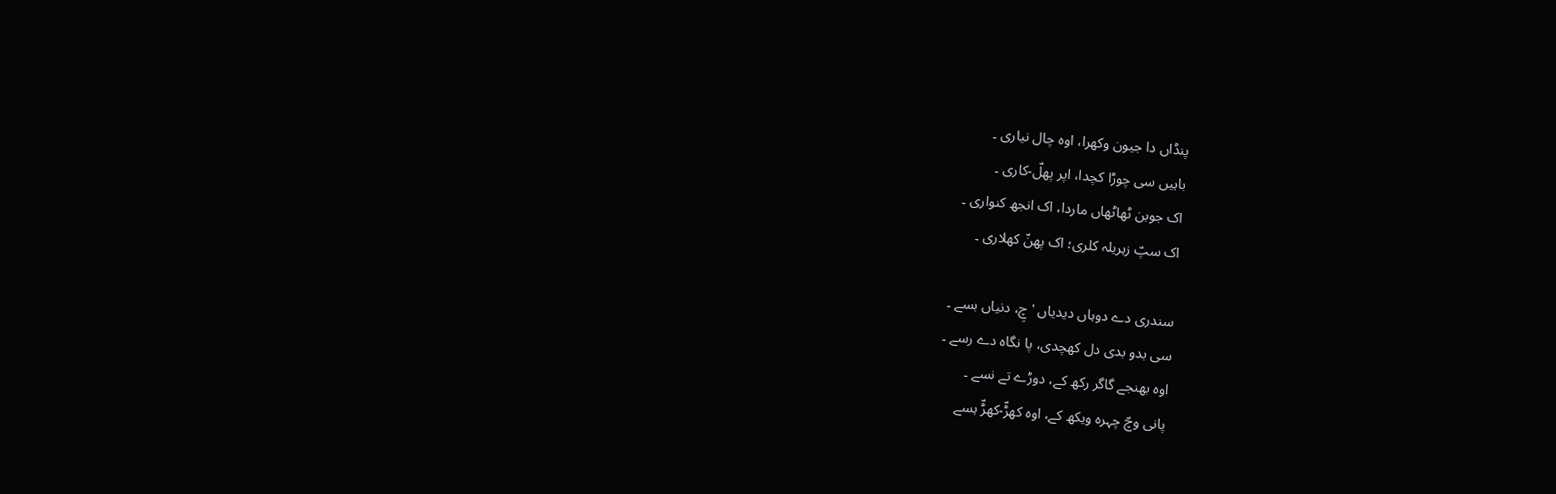پنڈاں دا جیون وکھرا، اوہ چال نیاری ۔
باہیں سی چوڑا کچدا، اپر پھلّ-کاری ۔
اک جوبن ٹھاٹھاں ماردا، اک انجھ کنواری ۔
اک سپّ زہریلہ کلری؛ اک پھنّ کھلاری ۔

سندری دے دوہاں دیدیاں 'چِ، دنیاں بسے ۔
سی بدو بدی دل کھچدی، پا نگاہ دے رسے ۔
اوہ بھنجے گاگر رکھ کے، دوڑے تے نسے ۔
پانی وچّ چہرہ ویکھ کے، اوہ کھڑّ-کھڑّ ہسے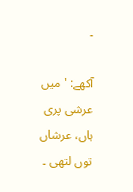۔

آکھے: 'میں عرشی پری ہاں، عرشاں توں لتھی ۔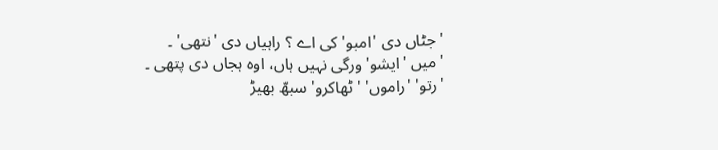'جٹاں دی 'امبو' کی اے ؟ راہیاں دی 'نتھی' ۔
'میں 'ایشو' ورگی نہیں ہاں، اوہ ہجاں دی پتھی ۔
'رتو' 'راموں' 'ٹھاکرو' سبھّ بھیڑ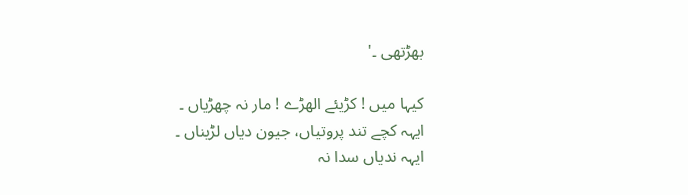بھڑتھی ۔'

کیہا میں ! کڑیئے الھڑے ! مار نہ چھڑیاں ۔
ایہہ کچے تند پروتیاں، جیون دیاں لڑیناں ۔
ایہہ ندیاں سدا نہ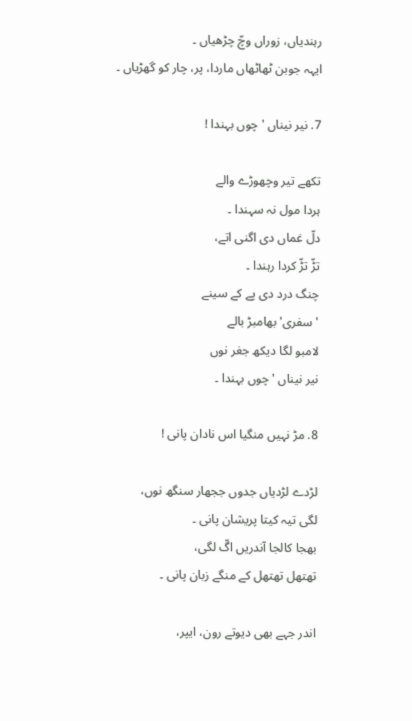رہندیاں، زوراں وچّ چڑھیاں ۔
ایہہ جوبن ٹھاٹھاں ماردا، پر، چار کو گھڑیاں ۔

7. نیر نیناں 'چوں بہندا !

تکھے تیر وچھوڑے والے
ہردا مول نہ سہندا ۔
دلّ غماں دی اگنی اتے،
تڑّ تڑّ کردا رہندا ۔
چنگ درد دی پے کے سینے
'سفری' بھامبڑ بالے
لامبو لگا دیکھ جغر نوں
نیر نیناں 'چوں بہندا ۔

8. مڑ نہیں منگیا اس نادان پانی !

لڑدے لڑدیاں جدوں ججھار سنگھ نوں،
لگی تیہ کیتا پریشان پانی ۔
بھجا کالجا آندریں اگّ لگی،
تھتھل تھتھل کے منگے زبان پانی ۔

اندر جہے بھی دیوتے رون، ایپر،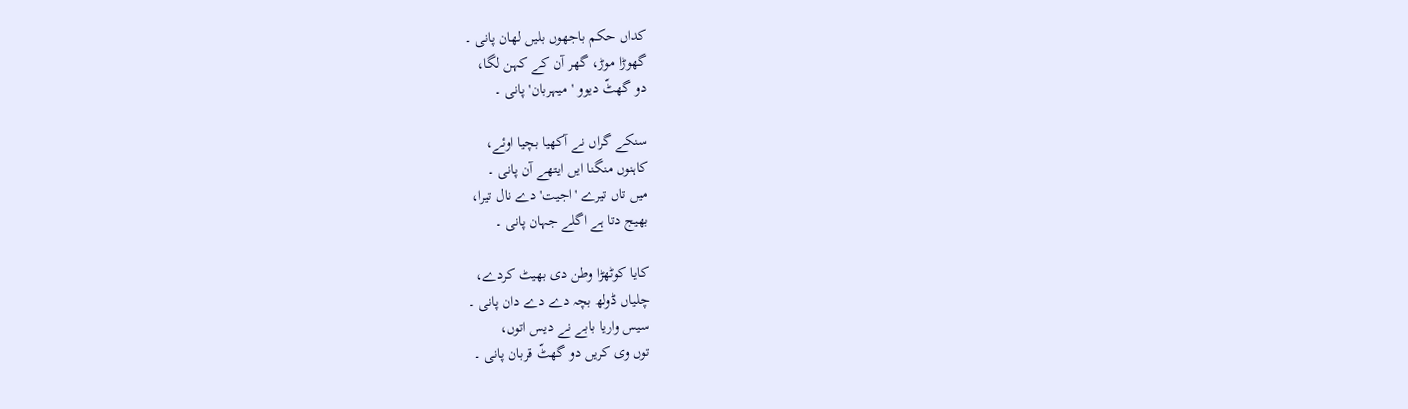کداں حکم باجھوں بلیں لھان پانی ۔
گھوڑا موڑ، گھر آن کے کہن لگا،
دو گھٹّ دیوو 'میہربان' پانی ۔

سنکے گراں نے آکھیا بچیا اوئے،
کاہنوں منگنا ایں ایتھے آن پانی ۔
میں تاں تیرے 'اجیت' دے نال تیرا،
بھیج دتا ہے اگلے جہان پانی ۔

کایا کوٹھڑا وطن دی بھیٹ کردے،
چلیاں ڈولھ بچہ دے دے دان پانی ۔
سیس واریا بابے نے دیس اتوں،
توں وی کریں دو گھٹّ قربان پانی ۔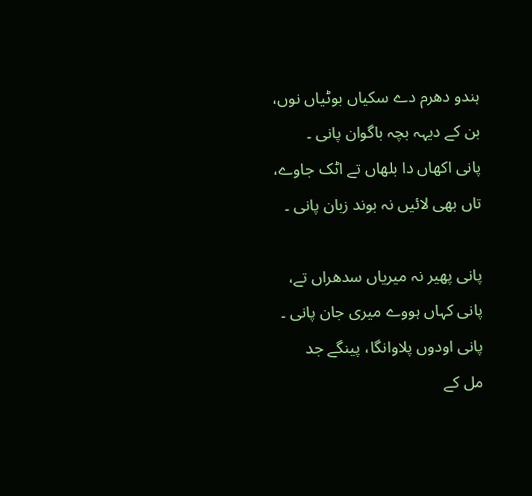ہندو دھرم دے سکیاں بوٹیاں نوں،
بن کے دیہہ بچہ باگوان پانی ۔
پانی اکھاں دا بلھاں تے اٹک جاوے،
تاں بھی لائیں نہ بوند زبان پانی ۔

پانی پھیر نہ میریاں سدھراں تے،
پانی کہاں ہووے میری جان پانی ۔
پانی اودوں پلاوانگا، پینگے جد
مل کے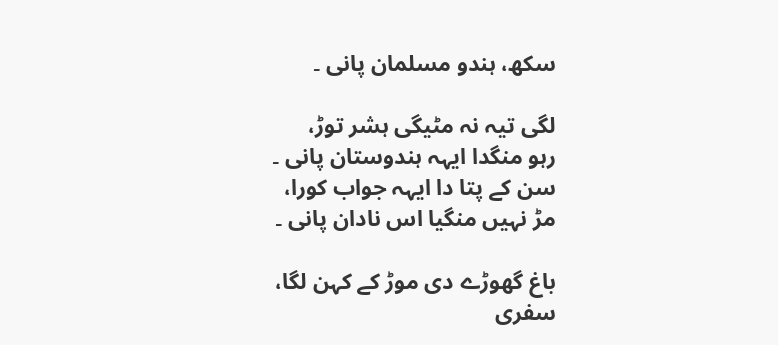سکھ، ہندو مسلمان پانی ۔

لگی تیہ نہ مٹیگی ہشر توڑ،
رہو منگدا ایہہ ہندوستان پانی ۔
سن کے پتا دا ایہہ جواب کورا،
مڑ نہیں منگیا اس نادان پانی ۔

باغ گھوڑے دی موڑ کے کہن لگا،
سفری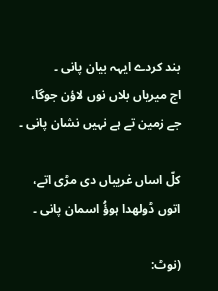بند کردے ایہہ بیان پانی ۔
اج میریاں بلاں نوں لاؤن جوگا،
جے زمین تے ہے نہیں نشان پانی ۔

کلّ اساں غریباں دی مڑی اتے،
اتوں ڈولھدا ہوؤُ اسمان پانی ۔

(نوٹ: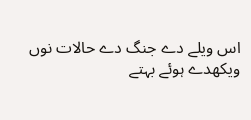اس ویلے دے جنگ دے حالات نوں
ویکھدے ہوئے بہتے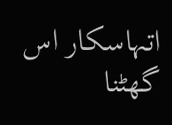اتہاسکار اس
گھٹنا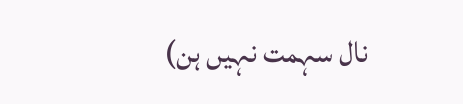نال سہمت نہیں ہن)